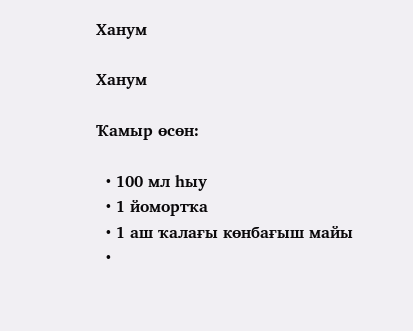Ханум

Ханум

Ҡамыр өсөн:

  • 100 мл һыу
  • 1 йомортҡа
  • 1 аш ҡалағы көнбағыш майы
  •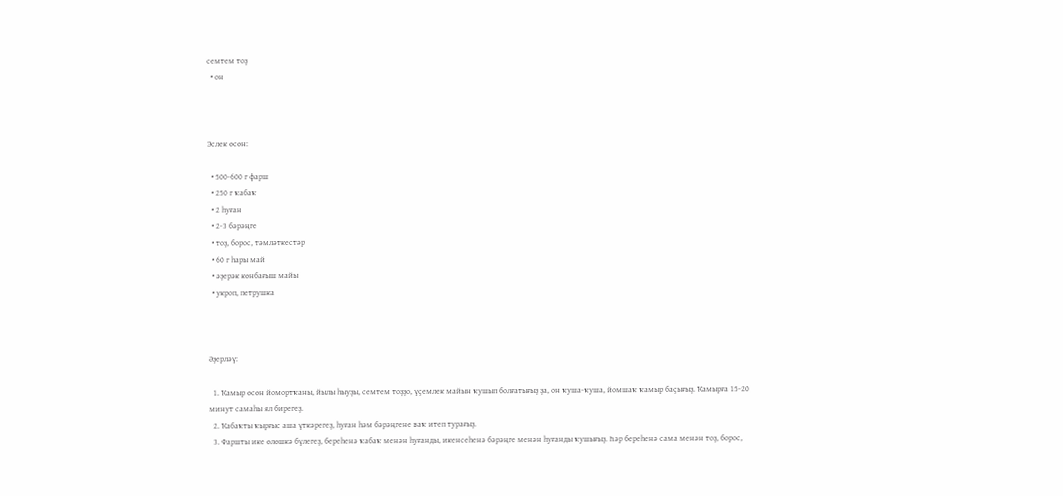семтем тоҙ
  • он



Эслек өсөн:

  • 500-600 г фарш
  • 250 г ҡабаҡ
  • 2 һуған
  • 2-3 бәрәңге
  • тоҙ, борос, тәмләткестәр
  • 60 г һары май
  • әҙерәк көнбағыш майы
  • укроп, петрушка



Әҙерләү:

  1. Ҡамыр өсөн йомортҡаны, йылы һыуҙы, семтем тоҙҙо, үҫемлек майын ҡушып болғатығыҙ ҙа, он ҡуша-ҡуша, йомшаҡ ҡамыр баҫығыҙ. Ҡамырға 15-20 минут самаһы ял бирегеҙ.
  2. Ҡабаҡты ҡырғыс аша үткәрегеҙ, һуған һәм бәрәңгене ваҡ итеп турағыҙ.
  3. Фаршты ике өлөшкә бүлегеҙ, береһенә ҡабаҡ менән һуғанды, икенсеһенә бәрәңге менән һуғанды ҡушығыҙ. Һәр береһенә сама менән тоҙ, борос,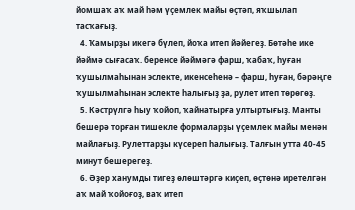йомшаҡ аҡ май һәм үҫемлек майы өҫтәп, яҡшылап тасҡағыҙ.
  4. Ҡамырҙы икегә бүлеп, йоҡа итеп йәйегеҙ. Бөтәһе ике йәймә сығасаҡ. беренсе йәймәгә фарш, ҡабаҡ, һуған ҡушылмаһынан эслекте, икенсеһенә – фарш, һуған, бәрәңге ҡушылмаһынан эслекте һалығыҙ ҙа, рулет итеп төрөгөҙ.
  5. Кәстрүлгә һыу ҡойоп, ҡайнатырға ултыртығыҙ. Манты бешерә торған тишекле формаларҙы үҫемлек майы менән майлағыҙ. Рулеттарҙы күсереп һалығыҙ. Талғын утта 40-45 минут бешерегеҙ.
  6. Әҙер ханумды тигеҙ өлөштәргә киҫеп, өҫтөнә иретелгән аҡ май ҡойоғоҙ, ваҡ итеп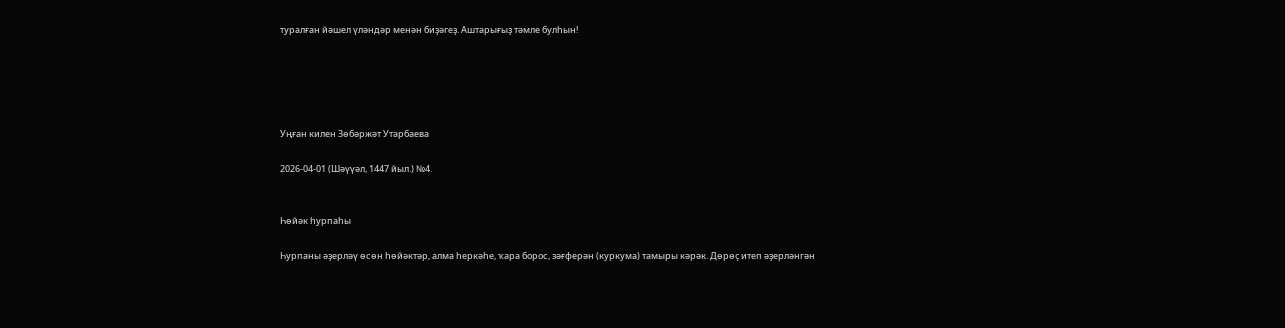туралған йәшел үләндәр менән биҙәгеҙ. Аштарығыҙ тәмле булһын!





Уңған килен Зөбәржәт Утарбаева

2026-04-01 (Шәүүәл, 1447 йыл.) №4.


Һөйәк һурпаһы

Һурпаны әҙерләү өсөн һөйәктәр, алма һеркәһе, ҡара борос, зәғферән (куркума) тамыры кәрәк. Дөрөҫ итеп әҙерләнгән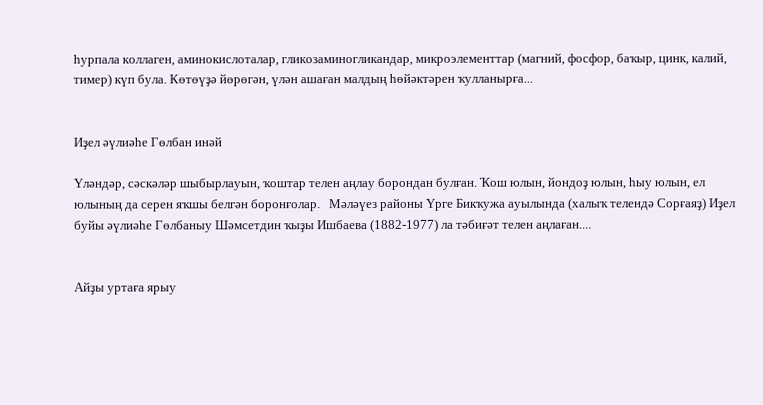һурпала коллаген, аминокислоталар, гликозаминогликандар, микроэлементтар (магний, фосфор, баҡыр, цинк, калий, тимер) күп була. Көтөүҙә йөрөгән, үлән ашаған малдың һөйәктәрен ҡулланырға...


Иҙел әүлиәһе Гөлбан инәй

Үләндәр, сәскәләр шыбырлауын, ҡоштар телен аңлау борондан булған. Ҡош юлын, йондоҙ юлын, һыу юлын, ел юлының да серен яҡшы белгән боронғолар.   Мәләүез районы Үрге Бикҡужа ауылында (халыҡ телендә Сорғаяҙ) Иҙел буйы әүлиәһе Гөлбаныу Шәмсетдин ҡыҙы Ишбаева (1882-1977) ла тәбиғәт телен аңлаған....


Айҙы уртаға ярыу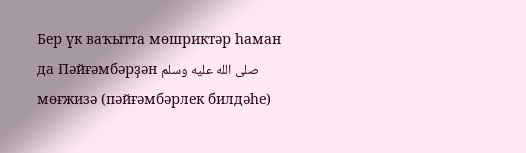Бер үк ваҡытта мөшриктәр һаман да Пәйғәмбәрҙән صلى الله عليه وسلم мөғжизә (пәйғәмбәрлек билдәһе)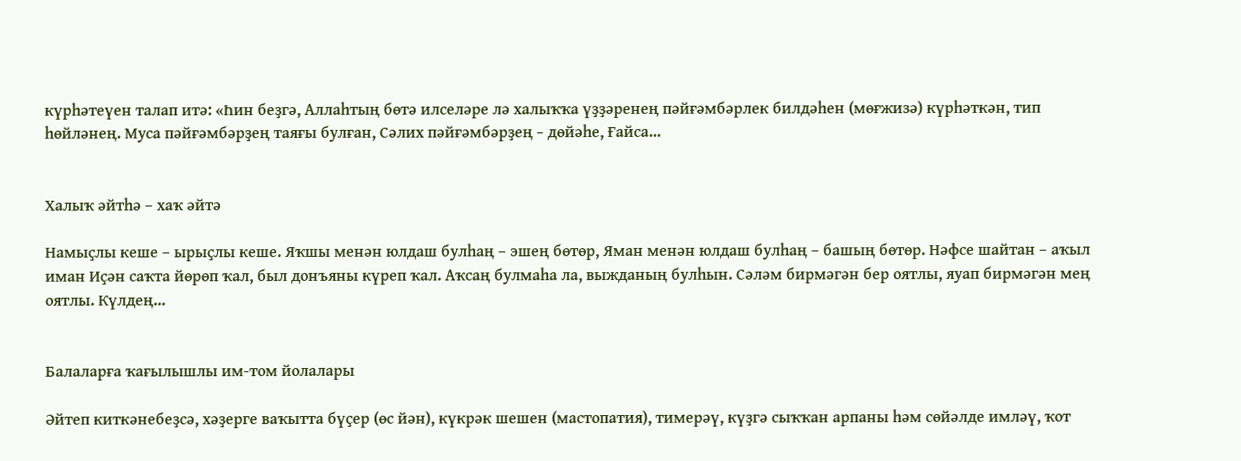күрһәтеүен талап итә: «Һин беҙгә, Аллаһтың бөтә илселәре лә халыҡҡа үҙҙәренең пәйғәмбәрлек билдәһен (мөғжизә) күрһәткән, тип һөйләнең. Муса пәйғәмбәрҙең таяғы булған, Сәлих пәйғәмбәрҙең − дөйәһе, Ғайса...


Халыҡ әйтһә – хаҡ әйтә

Намыҫлы кеше – ырыҫлы кеше. Яҡшы менән юлдаш булһаң – эшең бөтөр, Яман менән юлдаш булһаң – башың бөтөр. Нәфсе шайтан – аҡыл иман Иҫән саҡта йөрөп ҡал, был донъяны күреп ҡал. Аҡсаң булмаһа ла, выжданың булһын. Сәләм бирмәгән бер оятлы, яуап бирмәгән мең оятлы. Күлдең...


Балаларға ҡағылышлы им-том йолалары

Әйтеп киткәнебеҙсә, хәҙерге ваҡытта бүҫер (өс йән), күкрәк шешен (мастопатия), тимерәү, күҙгә сыҡҡан арпаны һәм сөйәлде имләү, ҡот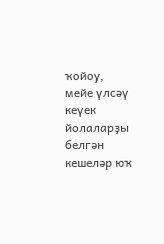ҡойоу, мейе үлсәү кеүек йолаларҙы белгән кешеләр юҡ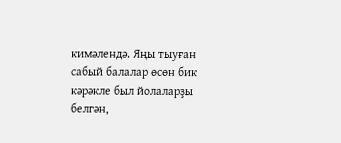кимәлендә. Яңы тыуған сабый балалар өсөн бик кәрәкле был йолаларҙы белгән,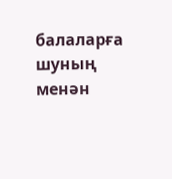балаларға шуның менән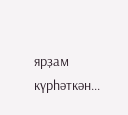ярҙам күрһәткән...